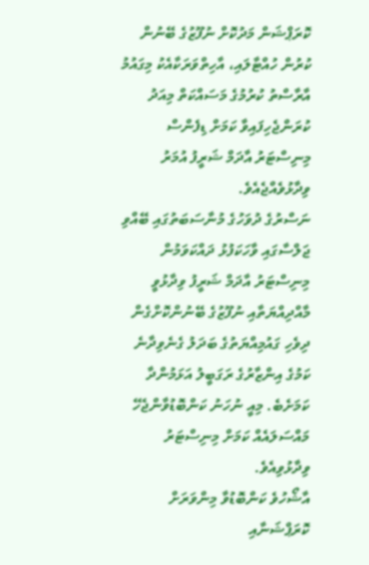ކޮރަޕްޝަން މަދުކޮށް ނުފޫޒުގެ ބޭނުން ކުރުން ހުއްޓާލައި، އާހިތްވަރަކާއެކު މިގައުމު އާރާސްތު ކުރުމުގެ މަސައްކަތް މިއަދު ކުރަންޖެހިފައިވާ ކަމަށް ޑިފެންސް މިނިސްޓަރު އާދަމް ޝަރީފު އުމަރު ވިދާޅުވެއްޖެއެވެ.
ނަސްރުގެ ދުވަހުގެ މުނާސަބަތުގައި ބޭއްވި ޖަލްސާގައި ވާހަކަފުޅު ދައްކަވަމުން މިނިސްޓަރު އާދަމް ޝަރީފު ވިދާޅުވީ މާއްދިއްޔަތާއި ނުފޫޒުގެ ބޭނުންކޮށްގެން ދިވެހި ގައުމިއްޔަތުގެ ބަދަލު ގެނެވިދާނެ ކަމުގެ އިންޒާރުގެ ރަގަބީލު އަޅަމުންދާ ކަމަށެބެ. މިއީ ނުހަނު ކަންބޮޑުވާންޖެހޭ މައްސަލައެއް ކަމަށް މިނިސްޓަރު ވިދާޅުވިއެވެ.
އާޝޯހުވެ ކަންބޮޑުވާ މިންވަރަށް ކޮރަޕްޝަނާއި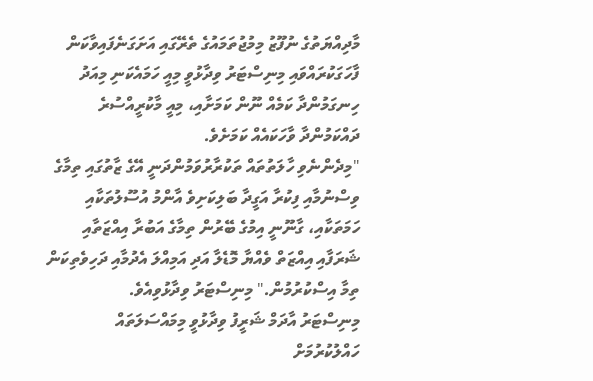މާދިއްޔަތުގެ ނުފޫޒު މިމުޖުތަމައުގެ ތެރޭގައި އަށަގަނެފައިވާކަން ފާހަގަކުރައްވައި މިނިސްޓަރު ވިދާޅުވީ މިއީ ހަމައެކަނި މިއަދު ހިނގަމުންދާ ކަމެއް ނޫން ކަމަށާއި، މިއީ މާކުރީއްސުރެ ދައްކަމުންދާ ވާހަކައެއް ކަމަށެވެ.
"މިދެންނެވި ހާލަތުތައް ތަކުރާރުވަމުންދަނީ އޭގެ ޒާތުގައި ތިމާގެ ވިސްނުމާއި ފިކުރާ އަގީދާ ބަލިކަށިވެ އާންމު އުސޫލުތަކާއި ހަމަތަކާއި، ގާނޫނީ އިމުގެ ބޭރުން ތިމާގެ އަބުރާ އިއްޒަތާއި ޝަރަފާއި އިއްޒަތް ވެއްޔާ މޮޑެލާ އަދި އަމިއްލަ އެދުމާއި ދަހިވެތިކަން ތިމާ އިސްކުރުމުން." މިނިސްޓަރު ވިދާޅުވިއެވެ.
މިނިސްޓަރު އާދަމް ޝަރީފު ވިދާޅުވީ މިމައްސަލަތައް ހައްލުކުރުމަށް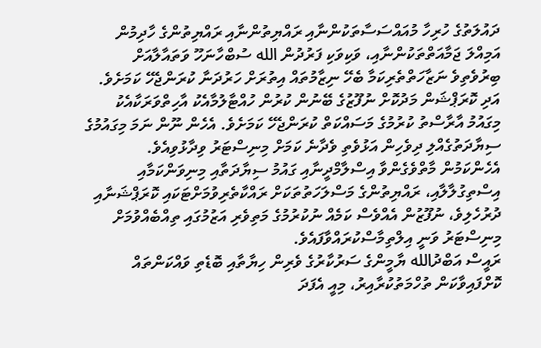ދައުލަތުގެ ހުރިހާ މުއައްސަސާތަކުންނާއި ރައްޔިތުންނާއި ރައްޔިތުންގެ ހާދިމުން އަމިއްލަ ޖަމާއަތްތަކުންނާއި، ވަކިވަކި ފަރުދުން الله ސުބްހާނަހޫ ވަތައާލާއަށް ބިރުވެތިވެ ނަޒާހަތްތެރިކަމާ ބެހޭ ނިޒާމުތައް އިތުރަށް ހަރުދަނާ ކުރަންޖެހޭ ކަމަށެވެ. އަދި ކޮރަޕްޝަން މަދުކޮށް ނުފޫޒުގެ ބޭނުން ކުރުން ހުއްޓާލުމާއެކު އާހިތްވަރަކާއެކު މިގައުމު އާރާސްތު ކުރުމުގެ މަސައްކަތް ކުރަންޖެހޭ ކަމަށެވެ. އެހެން ނޫން ނަމަ މިގައުމުގެ ސިޔާދަތުގެއްލި ދިވެހިން އަޅުވެތި ވެދާނެ ކަމަށް މިނިސްޓަރު ވިދާޅުވިއެވެ.
އެހެންކަމުން މާތްވެގެންވާ އިސްލާމްދީނާއި ގައުމު ސިޔާދަތާއި މިނިވަންކަމާއި އިސްތިގުލާލާއި، ރައްޔިތުންގެ މަސްލަހަތުތަކަށް ރައްކާތެރިވުމަށްޓަކައި ކޮރަޕްޝަނާއި ދުރުހެލިވެ، ނުފޫޒުން އެއްވެސް ކަމެއް ނުކުރުމުގެ މަތިވެރި އަޒުމުގައި ތިއްބެއްވުމަށް މިނިސްޓަރު ވަނީ އިލްތިމާސްކުރައްވާފައެވެ.
ރައީސް އަބްދުالله ޔާމީންގެ ސަރުކާރުގެ ވެރިން ހިޔާތާއި ބޮޑެތި ވައްކަންތައް ކޮށްފައިވާކަން ތުހްމަތުކުރާއިރު، މިއީ އެފަދަ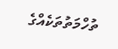ތުހްމަތުތަކެއްގެ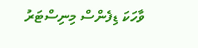ވާހަކަ ޑިފެންސް މިނިސްޓަރު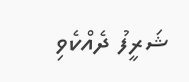ޝަރީފު ދެއްކެވި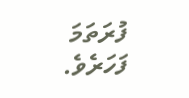ފުރަތަމަ ފަހަރެވެ.